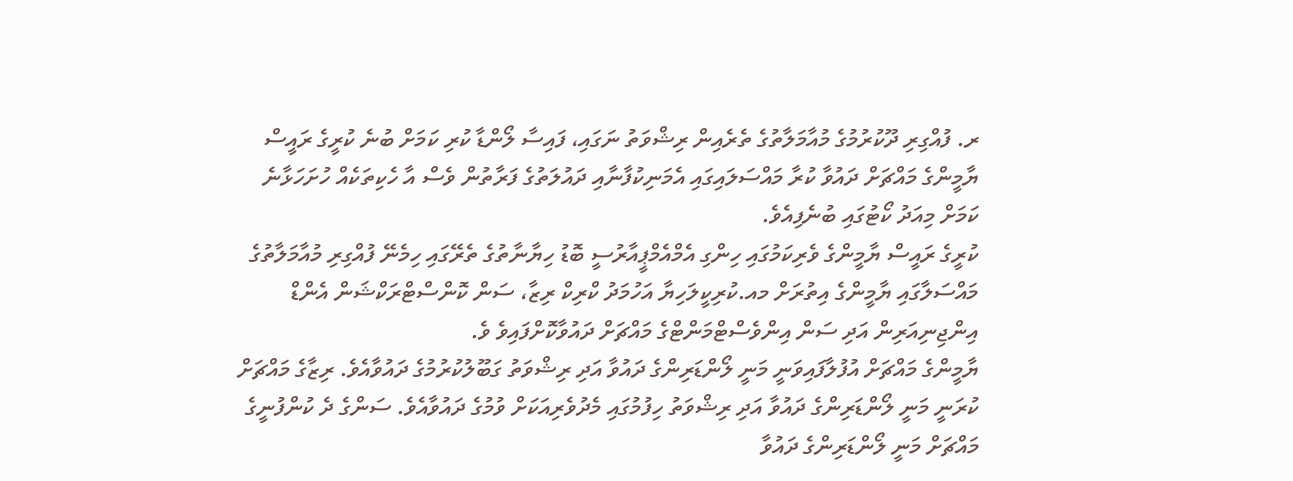ރ. ފުއްގިރި ދޫކުރުމުގެ މުއާމަލާތުގެ ތެރެއިން ރިޝްވަތު ނަގައި، ފައިސާ ލޯންޑާ ކުރި ކަމަށް ބުނެ ކުރީގެ ރައީސް ޔާމީންގެ މައްޗަށް ދައުވާ ކުރާ މައްސަލައިގައި އެމަނިކުފާނާއި ދައުލަތުގެ ފަރާތުން ވެސް އާ ހެކިތަކެއް ހުށަހަޅާނެ ކަމަށް މިއަދު ކޯޓުގައި ބުނެފިއެވެ.
ކުރީގެ ރައީސް ޔާމީންގެ ވެރިކަމުގައި ހިންގި އެމްއެމްޕީއާރުސީ ބޮޑު ހިޔާނާތުގެ ތެރޭގައި ހިމެނޭ ފުއްގިރި މުއާމަލާތުގެ މައްސަލާގައި ޔާމީންގެ އިތުރަށް މއ.ކުރިކީލަހިޔާ އަހުމަދު ކްރިކް ރިޒާ، ސަން ކޮންސްޓްރަކްޝަން އެންޑް އިންޖިނިއަރިން އަދި ސަން އިންވެސްޓްމަންޓްގެ މައްޗަށް ދައުވާކޮށްފައިވެ ވެ.
ޔާމީންގެ މައްޗަށް އުފުލާފައިވަނީ މަނީ ލޯންޑަރިންގެ ދައުވާ އަދި ރިޝްވަތު ގަބޫލުކުރުމުގެ ދައުވާއެވެ. ރިޒާގެ މައްޗަށް ކުރަނީ މަނީ ލޯންޑަރިންގެ ދައުވާ އަދި ރިޝްވަތު ހިފުމުގައި މެދުވެރިއަކަށް ވުމުގެ ދައުވާއެވެ. ސަންގެ ދެ ކުންފުނީގެ މައްޗަށް މަނީ ލޯންޑަރިންގެ ދައުވާ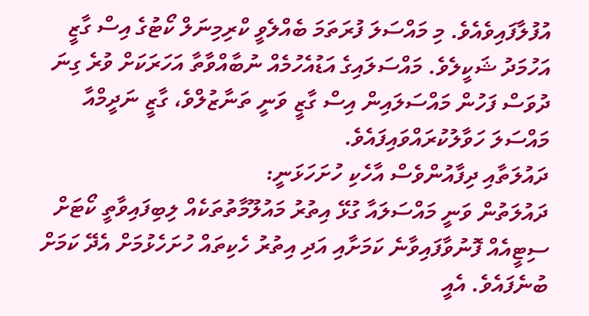އުފުލާފައިވެއެވެ. މި މައްސަލަ ފުރަތަމަ ބެއްލެވީ ކްރިމިނަލް ކޯޓުގެ އިސް ގާޒީ އަހުމަދު ޝަކީލެވެ. މައްސަލައިގެ އަޑުއެހުމެއް ނުބާއްވާތާ އަހަރަކަށް ވުރެ ގިނަ ދުވަސް ފަހުން މައްސަލައިން އިސް ގާޒީ ވަނީ ތަނާޒުލްވެ، ގާޒީ ނަދީމްއާ މައްސަލަ ހަވާލުކުރައްވައިފައެވެ.
ދައުލަތާއި ދިފާއުންވެސް އާހެކި ހުށަހަޅަނީ:
ދައުލަތުން ވަނީ މައްސަލައާ ގުޅޭ އިތުރު މައުލޫމާތުތަކެއް ލިބިފައިވާތީ ކޯޓަށް ސިޓީއެއް ފޮނުވާފައިވާނެ ކަމަށާއި އަދި އިތުރު ހެކިތައް ހުށަހެޅުމަށް އެދޭ ކަމަށް ބުނެފައެވެ. އެއީ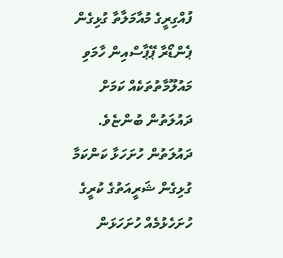ފުއްގިރީގެ މުއާމަލާތާ ގުޅިގެން ޕެންޑޯރާ ޕޭޕާސްއިން ހާމަވި މައުލޫމާތުތަކެއް ކަމަށް ދައުލަތުން ބުންޏެވެ.
ދައުލަތުން ހުށަހަޅާ ކަންކަމާ ގުޅިގެން ޝަރީއަތުގެ ކުރީގެ ހުށަހެޅުމެއް ހުށަހަޅަން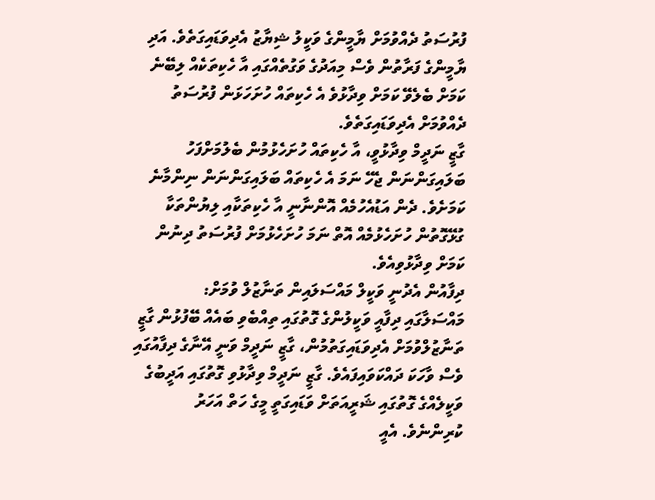ފުރުސަތު ދެއްވުމަށް ޔާމީންގެ ވަކީލު ޝިޔާޒު އެދިވަޑައިގަތެވެ. އަދި ޔާމީންގެ ފަރާތުން ވެސް މިއަދުގެ ވަގުތެއްގައި އާ ހެކިތަކެއް ލިބޭނެ ކަމަށް ބެލެވޭ ކަމަށް ވިދާޅުވެ އެ ހެކިތައް ހުށަހަޅަން ފުރުސަތު ދެއްވުމަށް އެދިވަޑައިގަތެވެ.
ގާޒީ ނަދީމް ވިދާޅުވީ، އާ ހެކިތައް ހުށަހެޅުމުން ބެލުމަށްފަހު ބަލައިގަންނަން ޖެހޭ ނަމަ އެ ހެކިތައް ބަލައިގަންނަން ނިންމާނެ ކަމަށެވެ. ދެން އަޑުއެހުމެއް އޮންނާނީ އާ ހެކިތަކާއި ލިޔުންތަކާ ގުޅޭގޮތުން ހުށަހެޅުމެއް އޮތް ނަމަ ހުށަހެޅުމަށް ފުރުސަތު ދިނުން ކަމަށް ވިދާޅުވިއެވެ.
ދިފާއުން އެދުނީ ވަކީލް މައްސަލައިން ތަނާޒުލް ވުމަށް:
މައްސަލާގައި ދިފާއީ ވަކީލުންގެ ގޮތުގައި ތިއްބެވި ބައެއް ބޭފުޅުން ގާޒީ ތަނާޒުލްވުމަށް އެދިވަޑައިގަތުމުން، ގާޒީ ނަދީމް ވަނީ އޭނާގެ ދިފާއުގައި ވެސް ވާހަކަ ދައްކަވައިފައެވެ. ގާޒީ ނަދީމް ވިދާޅުވި ގޮތުގައި އަދީބުގެ ވަކީލެއްގެ ގޮތުގައި ޝަރީއަތަށް ވަޑައިގަތީ މީގެ ހަތް އަހަރު ކުރިންނެވެ. އެއީ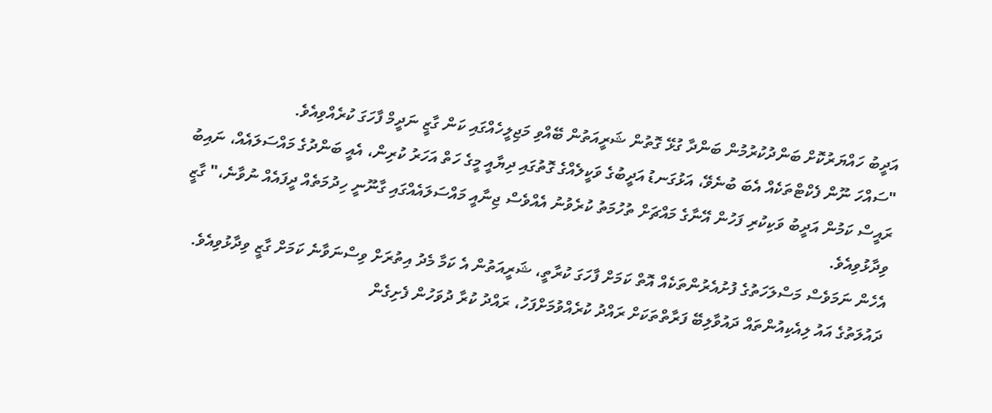އަދީބު ހައްޔަރުކޮށް ބަންދުކުރުމުން ބަންދާ ގުޅޭ ގޮތުން ޝަރީއަތުން ބޭއްވި މަޖިލީހެއްގައި ކަން ގާޒީ ނަދީމް ފާހަގަ ކުރެއްވިއެވެ.
"ސައްހަ ނޫން ފެކްޓްތަކެއް އެބަ ބުނެވޭ، އަޅުގަނޑު އަދީބުގެ ވަކީލެއްގެ ގޮތުގައި ދިޔާއީ މީގެ ހަތް އަހަރު ކުރިން، އެއީ ބަންދުގެ މައްސަލައެއް، ނައިބު ރައީސް ކަމުން އަދީބު ވަކިކުރި ފަހުން އޭނާގެ މައްޗަށް ތުހުމަތު ކުރެވުނު އެއްވެސް ޖިނާއީ މައްސަލައެއްގައި ގާނޫނީ ހިދުމަތެއް ދީފައެއް ނުވާނެ،" ގާޒީ ވިދާޅުވިއެވެ.
އެހެން ނަމަވެސް މަސްލަހަތުގެ ފުށުއެރުންތަކެއް އޮތް ކަމަށް ފާހަގަ ކުރާތީ، ޝަރީއަތުން އެ ކަމާ މެދު އިތުރަށް ވިސްނަވާނެ ކަމަށް ގާޒީ ވިދާޅުވިއެވެ.
ދައުލަތުގެ އައު ލިއެކިއުންތައް ދައުވާލިބޭ ފަރާތްތަކަށް ރައްދު ކުރެއްވުމަށްފަހު، ރައްދު ކުރާ ދުވަހުން ފެށިގެން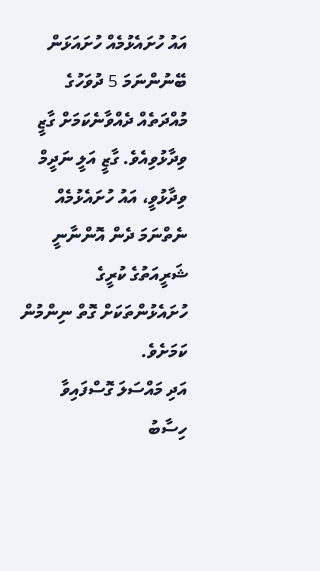އައު ހުށައެޅުމެއް ހުށައަޅަން ބޭނުންނަމަ 5 ދުވަހުގެ މުއްދަތެއް ދެއްވާނެކަމަށް ގާޒީ ވިދާޅުވިއެވެ. ގާޒީ އަލީ ނަދީމް ވިދާޅުވީ، އައު ހުށައެޅުމެއް ނެތްނަމަ ދެން އޮންނާނީ ޝަރީއަތުގެ ކުރީގެ ހުށައެޅުންތަކަށް ގޮތް ނިންމުން ކަމަށެވެ.
އަދި މައްސަލަ ގޮސްފައިވާ ހިސާބު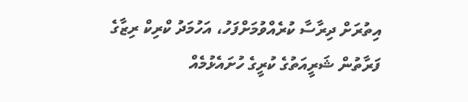އިތުރަށް ދިރާސާ ކުރެއްވުމަށްފަހު، އަހުމަދު ކްރިކް ރިޒާގެ ފަރާތުން ޝަރީއަތުގެ ކުރީގެ ހުށައެޅުމެއް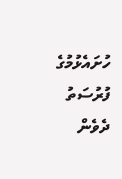ހުށައެޅުމުގެ ފުރުސަތު ދެވެން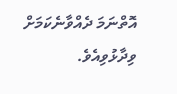އޮތްނަމަ ދެއްވާނެކަމަށް ވިދާޅުވިއެވެ.